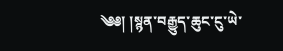༄༅། །སྙན་བརྒྱུད་ཆུང་ངུ་ཡེ་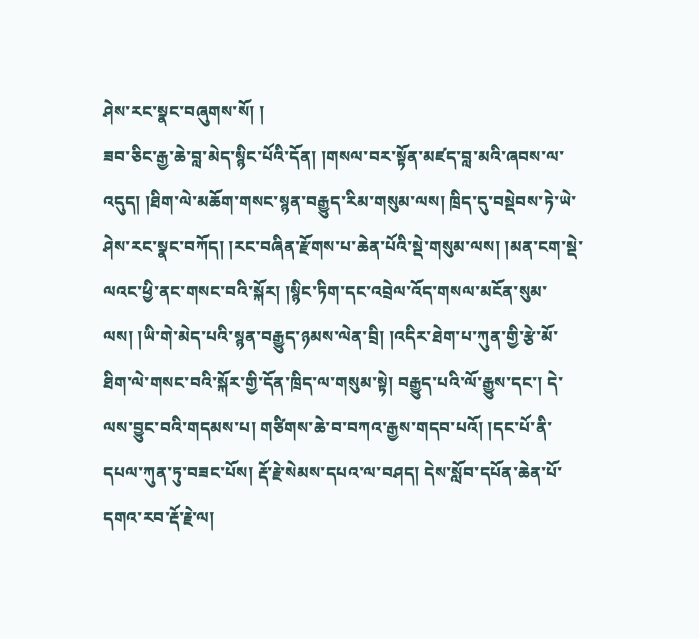ཤེས་རང་སྣང་བཞུགས་སོ། །
ཟབ་ཅིང་རྒྱ་ཆེ་བླ་མེད་སྙིང་པོའི་དོན། །གསལ་བར་སྟོན་མཛད་བླ་མའི་ཞབས་ལ་འདུད། །ཐིག་ལེ་མཆོག་གསང་སྙན་བརྒྱུད་རིམ་གསུམ་ལས། ཁྲིད་དུ་བསྡེབས་ཏེ་ཡེ་ཤེས་རང་སྣང་བཀོད། །རང་བཞིན་རྫོགས་པ་ཆེན་པོའི་སྡེ་གསུམ་ལས། །མན་ངག་སྡེ་ལའང་ཕྱི་ནང་གསང་བའི་སྐོར། །སྙིང་ཏིག་དང་འབྲེལ་འོད་གསལ་མངོན་སུམ་ལས། །ཡི་གེ་མེད་པའི་སྙན་བརྒྱུད་ཉམས་ལེན་བྲི། །འདིར་ཐེག་པ་ཀུན་གྱི་རྩེ་མོ་ཐིག་ལེ་གསང་བའི་སྐོར་གྱི་དོན་ཁྲིད་ལ་གསུམ་སྟེ། བརྒྱུད་པའི་ལོ་རྒྱུས་དང་། དེ་ལས་བྱུང་བའི་གདམས་པ། གཙིགས་ཆེ་བ་བཀའ་རྒྱས་གདབ་པའོ། །དང་པོ་ནི་དཔལ་ཀུན་ཏུ་བཟང་པོས། རྡོ་རྗེ་སེམས་དཔའ་ལ་བཤད། དེས་སློབ་དཔོན་ཆེན་པོ་དགའ་རབ་རྡོ་རྗེ་ལ།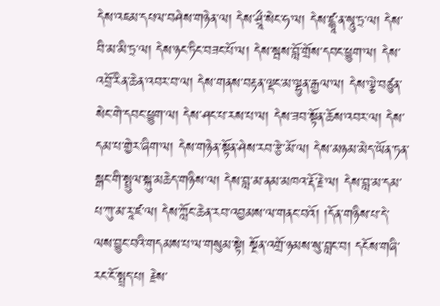དེས་འཇམ་དཔལ་བཤེས་གཉེན་ལ། དེས་ཤྲཱྀ་སེང་ཧ་ལ། དེས་ཛྙཱ་ན་སཱུ་ཏྲ་ལ། དེས་བི་མ་མི་ཏྲ་ལ། དེས་ཉང་ཏིང་བཟང་པོ་ལ། དེས་སྦས་བློ་གྲོས་དབང་ཕྱུག་ལ། དེས་འབྲོ་རིན་ཆེན་འབར་བ་ལ། དེས་གནས་བརྟན་ལྡང་མ་ལྷུན་རྒྱལ་ལ། དེས་ལྕེ་བཙུན་སེང་གེ་དབང་ཕྱུག་ལ། དེས་ཤང་པ་རས་པ་ལ། དེས་ཟབ་སྟོན་ཆོས་འབར་ལ། དེས་དམ་པ་གྱེར་ཞིག་ལ། དེས་གཉེན་སྟོན་ཤེས་རབ་རྩེ་མོ་ལ། དེས་མཉམ་མེད་ཡོན་ཏན་སྒང་གི་སྤྲུལ་སྐུ་མཆེད་གཉིས་ལ། དེས་བླ་མ་ནམ་མཁའ་རྡོ་རྗེ་ལ། དེས་བླ་མ་དམ་པ་ཀུ་མ་རཱ་ཛ་ལ། དེས་ཀློང་ཆེན་རབ་འབྱམས་ལ་གནང་བའོ། །དོན་གཉིས་པ་དེ་ལས་བྱུང་བའི་གདམས་པ་ལ་གསུམ་སྟེ། སྔོན་འགྲོ་ཉམས་སུ་བླང་བ། དངོས་གཞི་རང་ངོ་སྤྲད་པ། རྗེས་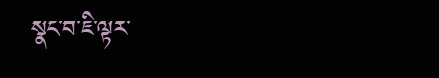སྣང་བ་ཇི་ལྟར་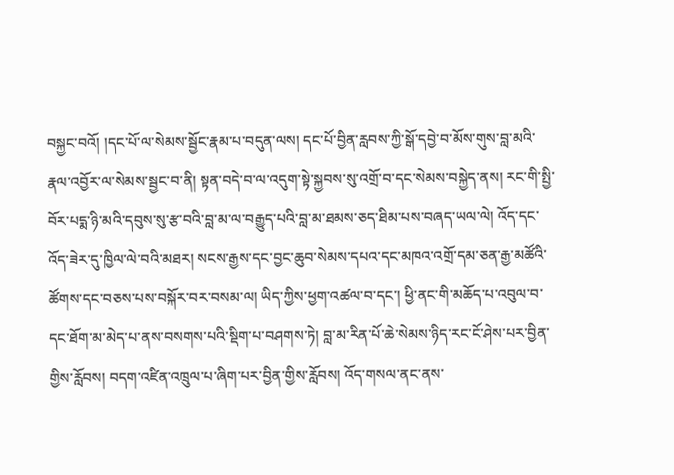བསྐྱང་བའོ། །དང་པོ་ལ་སེམས་སྦྱོང་རྣམ་པ་བདུན་ལས། དང་པོ་བྱིན་རླབས་ཀྱི་སྒོ་དབྱེ་བ་མོས་གུས་བླ་མའི་རྣལ་འབྱོར་ལ་སེམས་སྦྱང་བ་ནི། སྟན་བདེ་བ་ལ་འདུག་སྟེ་སྐྱབས་སུ་འགྲོ་བ་དང་སེམས་བསྐྱེད་ནས། རང་གི་སྤྱི་བོར་པདྨ་ཉི་མའི་དབུས་སུ་རྩ་བའི་བླ་མ་ལ་བརྒྱུད་པའི་བླ་མ་ཐམས་ཅད་ཐིམ་པས་བཞད་ཡལ་ལེ། འོད་དང་འོད་ཟེར་དུ་ཁྱིལ་ལེ་བའི་མཐར། སངས་རྒྱས་དང་བྱང་ཆུབ་སེམས་དཔའ་དང་མཁའ་འགྲོ་དམ་ཅན་རྒྱ་མཚོའི་ཚོགས་དང་བཅས་པས་བསྐོར་བར་བསམ་ལ། ཡིད་ཀྱིས་ཕྱག་འཚལ་བ་དང་། ཕྱི་ནང་གི་མཆོད་པ་འབུལ་བ་དང་ཐོག་མ་མེད་པ་ནས་བསགས་པའི་སྡིག་པ་བཤགས་ཏེ། བླ་མ་རིན་པོ་ཆེ་སེམས་ཉིད་རང་ངོ་ཤེས་པར་བྱིན་གྱིས་རློབས། བདག་འཛིན་འཁྲུལ་པ་ཞིག་པར་བྱིན་གྱིས་རློབས། འོད་གསལ་ནང་ནས་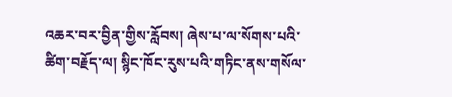འཆར་བར་བྱིན་གྱིས་རློབས། ཞེས་པ་ལ་སོགས་པའི་ཚིག་བརྗོད་ལ། སྙིང་ཁོང་རུས་པའི་གཏིང་ནས་གསོལ་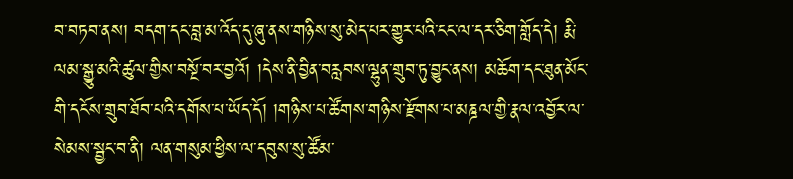བ་བཏབ་ནས། བདག་དང་བླ་མ་འོད་དུ་ཞུ་ནས་གཉིས་སུ་མེད་པར་གྱུར་པའི་ངང་ལ་དར་ཅིག་གློད་དེ། རྨི་ལམ་སྒྱུ་མའི་ཚུལ་གྱིས་བསྔོ་བར་བྱའོ། །དེས་ནི་བྱིན་བརླབས་ལྷུན་གྲུབ་ཏུ་བྱུང་ནས། མཆོག་དང་ཐུན་མོང་གི་དངོས་གྲུབ་ཐོབ་པའི་དགོས་པ་ཡོད་དོ། །གཉིས་པ་ཚོགས་གཉིས་རྫོགས་པ་མཎྜལ་གྱི་རྣལ་འབྱོར་ལ་སེམས་སྦྱང་བ་ནི། ལན་གསུམ་ཕྱིས་ལ་དབུས་སུ་ཚོམ་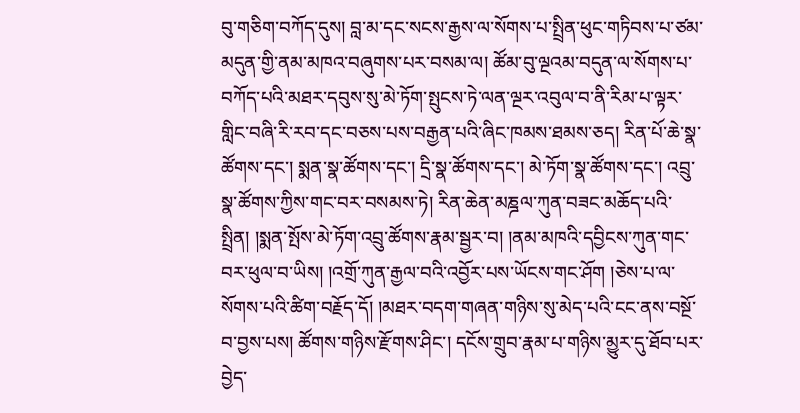བུ་གཅིག་བཀོད་དུས། བླ་མ་དང་སངས་རྒྱས་ལ་སོགས་པ་སྤྲིན་ཕུང་གཏིབས་པ་ཙམ་མདུན་གྱི་ནམ་མཁའ་བཞུགས་པར་བསམ་ལ། ཚོམ་བུ་ལྔའམ་བདུན་ལ་སོགས་པ་བཀོད་པའི་མཐར་དབུས་སུ་མེ་ཏོག་སྤུངས་ཏེ་ལན་ལྔར་འབུལ་བ་ནི་རིམ་པ་ལྟར་གླིང་བཞི་རི་རབ་དང་བཅས་པས་བརྒྱན་པའི་ཞིང་ཁམས་ཐམས་ཅད། རིན་པོ་ཆེ་སྣ་ཚོགས་དང་། སྨན་སྣ་ཚོགས་དང་། དྲི་སྣ་ཚོགས་དང་། མེ་ཏོག་སྣ་ཚོགས་དང་། འབྲུ་སྣ་ཚོགས་ཀྱིས་གང་བར་བསམས་ཏེ། རིན་ཆེན་མཎྜལ་ཀུན་བཟང་མཆོད་པའི་སྤྲིན། །སྨན་སྤོས་མེ་ཏོག་འབྲུ་ཚོགས་རྣམ་སྦྱར་བ། །ནམ་མཁའི་དབྱིངས་ཀུན་གང་བར་ཕུལ་བ་ཡིས། །འགྲོ་ཀུན་རྒྱལ་བའི་འབྱོར་པས་ཡོངས་གང་ཤོག །ཅེས་པ་ལ་སོགས་པའི་ཚིག་བརྗོད་དོ། །མཐར་བདག་གཞན་གཉིས་སུ་མེད་པའི་ངང་ནས་བསྔོ་བ་བྱས་པས། ཚོགས་གཉིས་རྫོགས་ཤིང་། དངོས་གྲུབ་རྣམ་པ་གཉིས་མྱུར་དུ་ཐོབ་པར་བྱེད་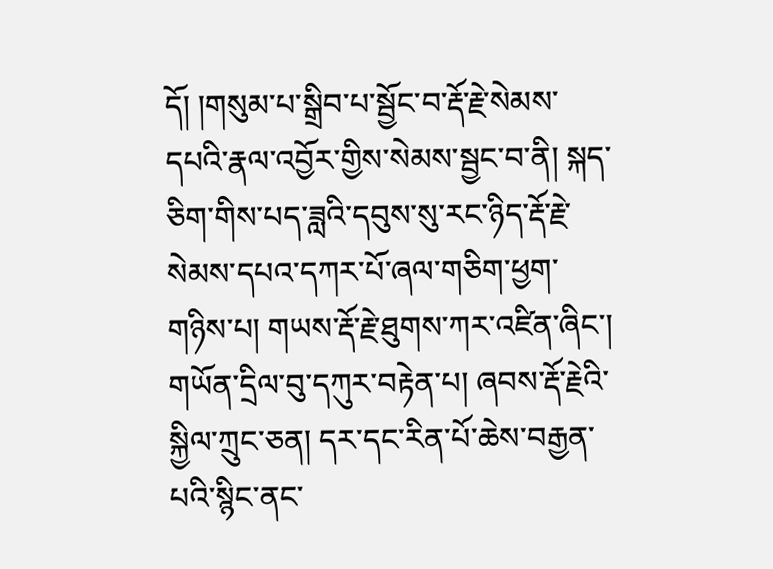དོ། །གསུམ་པ་སྒྲིབ་པ་སྦྱོང་བ་རྡོ་རྗེ་སེམས་དཔའི་རྣལ་འབྱོར་གྱིས་སེམས་སྦྱང་བ་ནི། སྐད་ཅིག་གིས་པད་ཟླའི་དབུས་སུ་རང་ཉིད་རྡོ་རྗེ་སེམས་དཔའ་དཀར་པོ་ཞལ་གཅིག་ཕྱག་གཉིས་པ། གཡས་རྡོ་རྗེ་ཐུགས་ཀར་འཛིན་ཞིང་། གཡོན་དྲིལ་བུ་དཀུར་བརྟེན་པ། ཞབས་རྡོ་རྗེའི་སྐྱིལ་ཀྲུང་ཅན། དར་དང་རིན་པོ་ཆེས་བརྒྱན་པའི་སྙིང་ནང་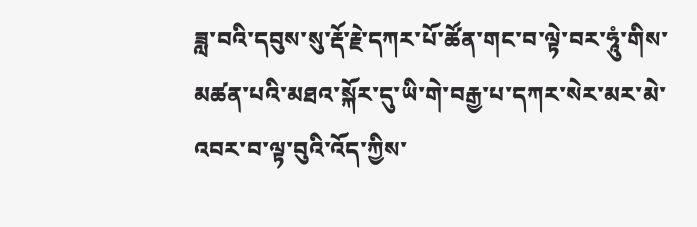ཟླ་བའི་དབུས་སུ་རྡོ་རྗེ་དཀར་པོ་ཚོན་གང་བ་ལྟེ་བར་ཧཱུཾ་གིས་མཚན་པའི་མཐའ་སྐོར་དུ་ཡི་གེ་བརྒྱ་པ་དཀར་སེར་མར་མེ་འབར་བ་ལྟ་བུའི་འོད་ཀྱིས་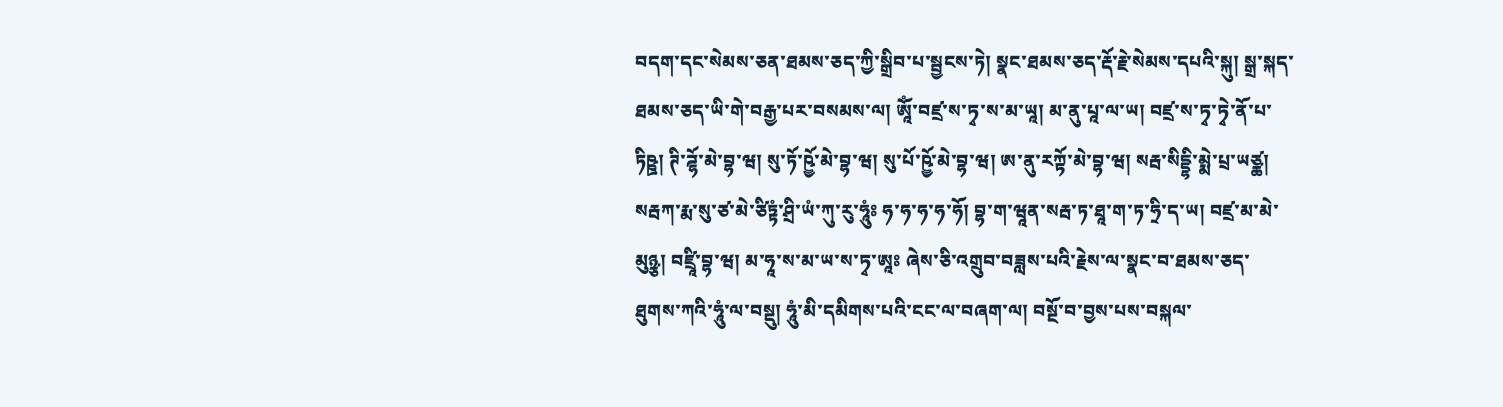བདག་དང་སེམས་ཅན་ཐམས་ཅད་ཀྱི་སྒྲིབ་པ་སྦྱངས་ཏེ། སྣང་ཐམས་ཅད་རྡོ་རྗེ་སེམས་དཔའི་སྐུ། སྒྲ་སྐད་ཐམས་ཅད་ཡི་གེ་བརྒྱ་པར་བསམས་ལ། ཨཱོཾ་བཛྲ་ས་ཏྭ་ས་མ་ཡཱ། མ་ནུ་པཱ་ལ་ཡ། བཛྲ་ས་ཏྭ་ཏྭེ་ནོ་པ་ཏིཥྛ། ཊི་ཌྷོ་མེ་བྷ་ཝ། སུ་ཏོ་ཥྱོ་མེ་བྷ་ཝ། སུ་པོ་ཥྱོ་མེ་བྷ་ཝ། ཨ་ནུ་རཀྟོ་མེ་བྷ་ཝ། སརྦ་སིདྡྷི་མྨེ་པྲ་ཡཙྪ། སརྦཀ་རྨ་སུ་ཙ་མེ་ཙིཏྟཾ་ཤྲི་ཡཾ་ཀུ་རུ་ཧཱུཾཿ ཧ་ཧ་ཧ་ཧ་ཧོ། བྷ་ག་ཝཱན་སརྦ་ཏ་ཐཱ་ག་ཏ་ཧྲི་ད་ཡ། བཛྲ་མ་མེ་མུཉྩ། བཛྲཱི་བྷ་ཝ། མ་ཧཱ་ས་མ་ཡ་ས་ཏྭ་ཨཱཿ ཞེས་ཅི་འགྲུབ་བཟླས་པའི་རྗེས་ལ་སྣང་བ་ཐམས་ཅད་ཐུགས་ཀའི་ཧཱུཾ་ལ་བསྡུ། ཧཱུཾ་མི་དམིགས་པའི་ངང་ལ་བཞག་ལ། བསྔོ་བ་བྱས་པས་བསྐལ་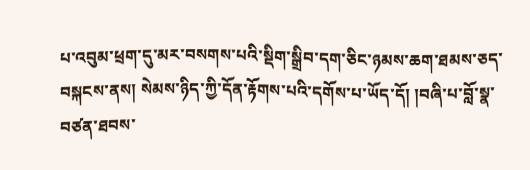པ་འབུམ་ཕྲག་དུ་མར་བསགས་པའི་སྡིག་སྒྲིབ་དག་ཅིང་ཉམས་ཆག་ཐམས་ཅད་བསྐངས་ནས། སེམས་ཉིད་ཀྱི་དོན་རྟོགས་པའི་དགོས་པ་ཡོད་དོ། །བཞི་པ་བློ་སྣ་བཙན་ཐབས་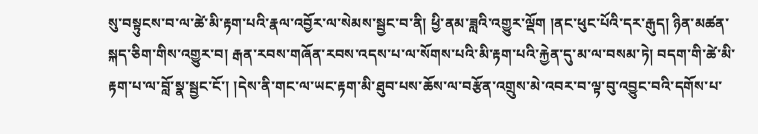སུ་བསྟུངས་བ་ལ་ཚེ་མི་རྟག་པའི་རྣལ་འབྱོར་ལ་སེམས་སྦྱང་བ་ནི། ཕྱི་ནམ་ཟླའི་འགྱུར་ལྡོག །ནང་ཕུང་པོའི་དར་རྒུད། ཉིན་མཚན་སྐད་ཅིག་གིས་འགྱུར་བ། རྒན་རབས་གཞོན་རབས་འདས་པ་ལ་སོགས་པའི་མི་རྟག་པའི་རྐྱེན་དུ་མ་ལ་བསམ་ཏེ། བདག་གི་ཚེ་མི་རྟག་པ་ལ་བློ་སྣ་སྦྱང་ངོ་། །དེས་ནི་གང་ལ་ཡང་རྟག་མི་ཐུབ་པས་ཆོས་ལ་བརྩོན་འགྲུས་མེ་འབར་བ་ལྟ་བུ་འབྱུང་བའི་དགོས་པ་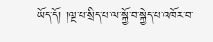ཡོད་དོ། །ལྔ་པ་སྲིད་པ་ལ་སྐྱོ་བ་སྐྱེད་པ་འཁོར་བ་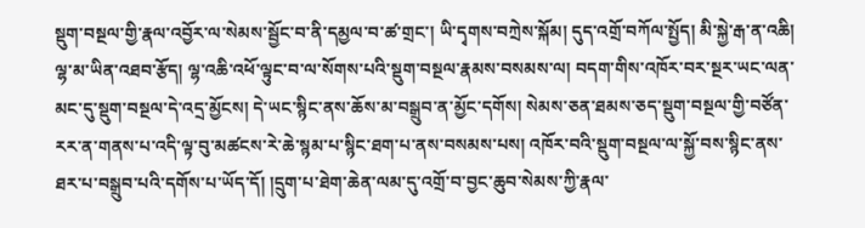སྡུག་བསྔལ་གྱི་རྣལ་འབྱོར་ལ་སེམས་སྦྱོང་བ་ནི་དམྱལ་བ་ཚ་གྲང་། ཡི་དྭགས་བཀྲེས་སྐོམ། དུད་འགྲོ་བཀོལ་སྤྱོད། མི་སྐྱེ་རྒ་ན་འཆི། ལྷ་མ་ཡིན་འཐབ་རྩོད། ལྷ་འཆི་འཕོ་ལྟུང་བ་ལ་སོགས་པའི་སྡུག་བསྔལ་རྣམས་བསམས་ལ། བདག་གིས་འཁོར་བར་སྔར་ཡང་ལན་མང་དུ་སྡུག་བསྔལ་དེ་འདྲ་མྱོངས། དེ་ཡང་སྙིང་ནས་ཆོས་མ་བསྒྲུབ་ན་མྱོང་དགོས། སེམས་ཅན་ཐམས་ཅད་སྡུག་བསྔལ་གྱི་བཙོན་རར་ན་གནས་པ་འདི་ལྟ་བུ་མཚངས་རེ་ཆེ་སྙམ་པ་སྙིང་ཐག་པ་ནས་བསམས་པས། འཁོར་བའི་སྡུག་བསྔལ་ལ་སྐྱོ་བས་སྙིང་ནས་ཐར་པ་བསྒྲུབ་པའི་དགོས་པ་ཡོད་དོ། །དྲུག་པ་ཐེག་ཆེན་ལམ་དུ་འགྲོ་བ་བྱང་ཆུབ་སེམས་ཀྱི་རྣལ་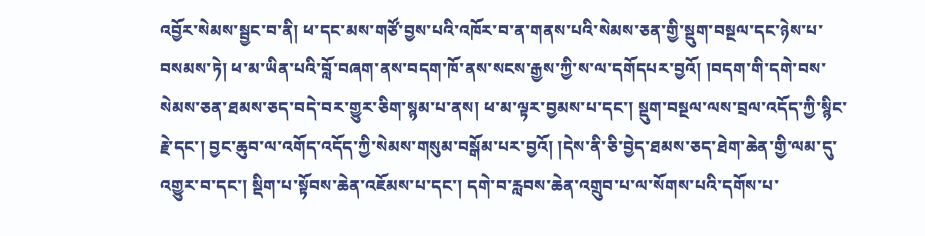འབྱོར་སེམས་སྦྱང་བ་ནི། ཕ་དང་མས་གཙོ་བྱས་པའི་འཁོར་བ་ན་གནས་པའི་སེམས་ཅན་གྱི་སྡུག་བསྔལ་དང་ཉེས་པ་བསམས་ཏེ། ཕ་མ་ཡིན་པའི་བློ་བཞག་ནས་བདག་ཁོ་ནས་སངས་རྒྱས་ཀྱི་ས་ལ་དགོདཔར་བྱའོ། །བདག་གི་དགེ་བས་སེམས་ཅན་ཐམས་ཅད་བདེ་བར་གྱུར་ཅིག་སྙམ་པ་ནས། ཕ་མ་ལྟར་བྱམས་པ་དང་། སྡུག་བསྔལ་ལས་བྲལ་འདོད་ཀྱི་སྙིང་རྗེ་དང་། བྱང་ཆུབ་ལ་འགོད་འདོད་ཀྱི་སེམས་གསུམ་བསྒོམ་པར་བྱའོ། །དེས་ནི་ཅི་བྱེད་ཐམས་ཅད་ཐེག་ཆེན་གྱི་ལམ་དུ་འགྱུར་བ་དང་། སྡིག་པ་སྟོབས་ཆེན་འཇོམས་པ་དང་། དགེ་བ་རླབས་ཆེན་འགྲུབ་པ་ལ་སོགས་པའི་དགོས་པ་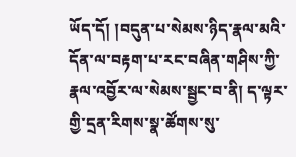ཡོད་དོ། །བདུན་པ་སེམས་ཉིད་རྣལ་མའི་དོན་ལ་བརྟག་པ་རང་བཞིན་གཤིས་ཀྱི་རྣལ་འབྱོར་ལ་སེམས་སྦྱང་བ་ནི། ད་ལྟར་གྱི་དྲན་རིགས་སྣ་ཚོགས་སུ་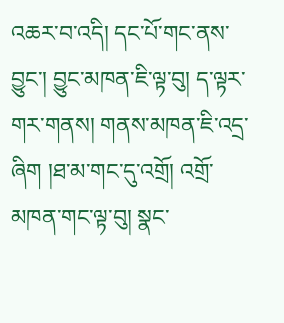འཆར་བ་འདི། དང་པོ་གང་ནས་བྱུང་། བྱུང་མཁན་ཇི་ལྟ་བུ། ད་ལྟར་གར་གནས། གནས་མཁན་ཇི་འདྲ་ཞིག །ཐ་མ་གང་དུ་འགྲོ། འགྲོ་མཁན་གང་ལྟ་བུ། སྣང་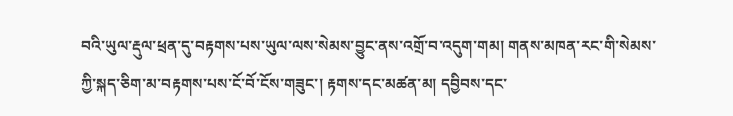བའི་ཡུལ་རྡུལ་ཕྲན་དུ་བརྟགས་པས་ཡུལ་ལས་སེམས་བྱུང་ནས་འགྲོ་བ་འདུག་གམ། གནས་མཁན་རང་གི་སེམས་ཀྱི་སྐད་ཅིག་མ་བརྟགས་པས་ངོ་བོ་ངོས་གཟུང་། རྟགས་དང་མཚན་མ། དབྱིབས་དང་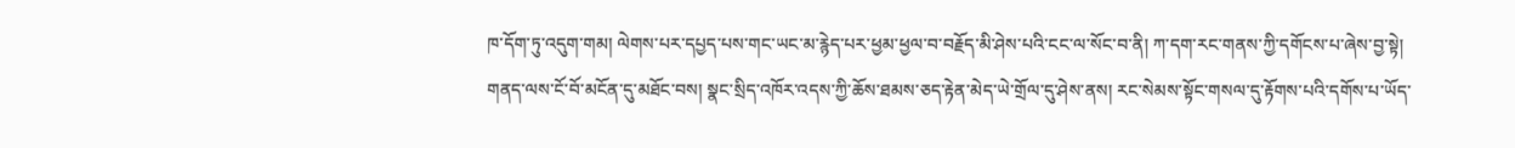ཁ་དོག་ཏུ་འདུག་གམ། ལེགས་པར་དཔྱད་པས་གང་ཡང་མ་རྙེད་པར་ཕྱམ་ཕྱལ་བ་བརྗོད་མི་ཤེས་པའི་ངང་ལ་སོང་བ་ནི། ཀ་དག་རང་གནས་ཀྱི་དགོངས་པ་ཞེས་བྱ་སྟེ། གནད་ལས་ངོ་བོ་མངོན་དུ་མཐོང་བས། སྣང་སྲིད་འཁོར་འདས་ཀྱི་ཆོས་ཐམས་ཅད་རྟེན་མེད་ཡེ་གྲོལ་དུ་ཤེས་ནས། རང་སེམས་སྟོང་གསལ་དུ་རྟོགས་པའི་དགོས་པ་ཡོད་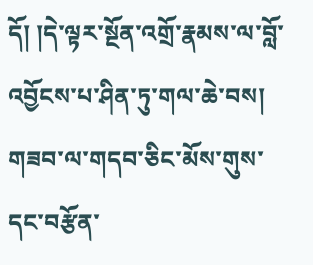དོ། །དེ་ལྟར་སྔོན་འགྲོ་རྣམས་ལ་བློ་འབྱོངས་པ་ཤིན་ཏུ་གལ་ཆེ་བས། གཟབ་ལ་གདབ་ཅིང་མོས་གུས་དང་བརྩོན་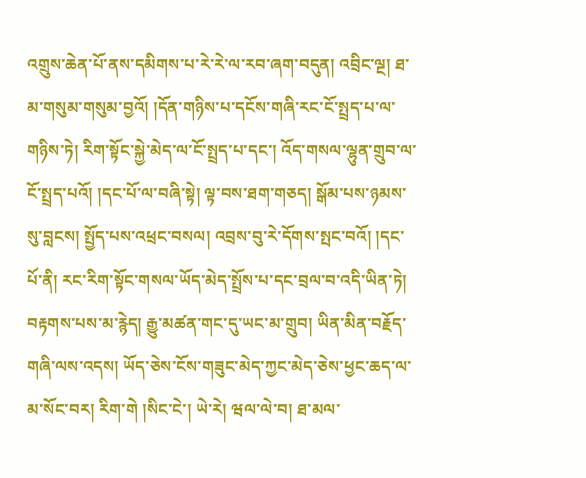འགྲུས་ཆེན་པོ་ནས་དམིགས་པ་རེ་རེ་ལ་རབ་ཞག་བདུན། འབྲིང་ལྔ། ཐ་མ་གསུམ་གསུམ་བྱའོ། །དོན་གཉིས་པ་དངོས་གཞི་རང་ངོ་སྤྲད་པ་ལ་གཉིས་ཏེ། རིག་སྟོང་སྐྱེ་མེད་ལ་ངོ་སྤྲད་པ་དང་། འོད་གསལ་ལྷུན་གྲུབ་ལ་ངོ་སྤྲད་པའོ། །དང་པོ་ལ་བཞི་སྟེ། ལྟ་བས་ཐག་གཅད། སྒོམ་པས་ཉམས་སུ་བླངས། སྤྱོད་པས་འཕྲང་བསལ། འབྲས་བུ་རེ་དོགས་སྤང་བའོ། །དང་པོ་ནི། རང་རིག་སྟོང་གསལ་ཡོད་མེད་སྤྲོས་པ་དང་བྲལ་བ་འདི་ཡིན་ཏེ། བརྟགས་པས་མ་རྙེད། རྒྱུ་མཚན་གང་དུ་ཡང་མ་གྲུབ། ཡིན་མིན་བརྗོད་གཞི་ལས་འདས། ཡོད་ཅེས་ངོས་གཟུང་མེད་ཀྱང་མེད་ཅེས་ཕྱང་ཆད་ལ་མ་སོང་བར། རིག་གེ །སིང་ངེ་། ཡེ་རེ། ཝལ་ལེ་བ། ཐ་མལ་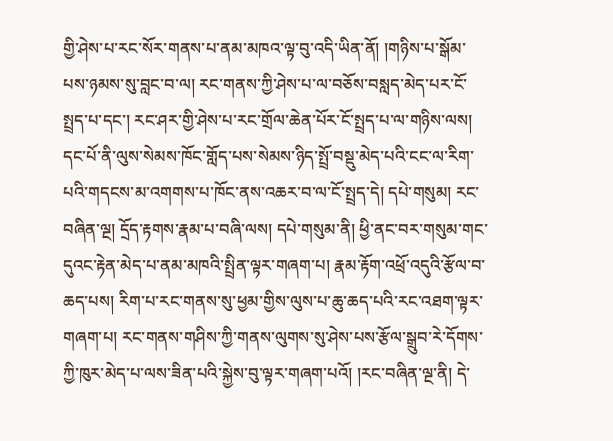གྱི་ཤེས་པ་རང་སོར་གནས་པ་ནམ་མཁའ་ལྟ་བུ་འདི་ཡིན་ནོ། །གཉིས་པ་སྒོམ་པས་ཉམས་སུ་བླང་བ་ལ། རང་གནས་ཀྱི་ཤེས་པ་ལ་བཅོས་བསླད་མེད་པར་ངོ་སྤྲད་པ་དང་། རང་ཤར་གྱི་ཤེས་པ་རང་གྲོལ་ཆེན་པོར་ངོ་སྤྲད་པ་ལ་གཉིས་ལས། དང་པོ་ནི་ལུས་སེམས་ཁོང་གློད་པས་སེམས་ཉིད་སྤྲོ་བསྡུ་མེད་པའི་ངང་ལ་རིག་པའི་གདངས་མ་འགགས་པ་ཁོང་ནས་འཆར་བ་ལ་ངོ་སྤྲད་དེ། དཔེ་གསུམ། རང་བཞིན་ལྔ། དྲོད་རྟགས་རྣམ་པ་བཞི་ལས། དཔེ་གསུམ་ནི། ཕྱི་ནང་བར་གསུམ་གང་དུའང་རྟེན་མེད་པ་ནམ་མཁའི་སྤྲིན་ལྟར་གཞག་པ། རྣམ་རྟོག་འཕྲོ་འདུའི་རྩོལ་བ་ཆད་པས། རིག་པ་རང་གནས་སུ་ཕྱམ་གྱིས་ལུས་པ་ཆུ་ཆད་པའི་རང་འཐག་ལྟར་གཞག་པ། རང་གནས་གཤིས་ཀྱི་གནས་ལུགས་སུ་ཤེས་པས་རྩོལ་སྒྲུབ་རེ་དོགས་ཀྱི་ཁུར་མེད་པ་ལས་ཟིན་པའི་སྐྱེས་བུ་ལྟར་གཞག་པའོ། །རང་བཞིན་ལྔ་ནི། དེ་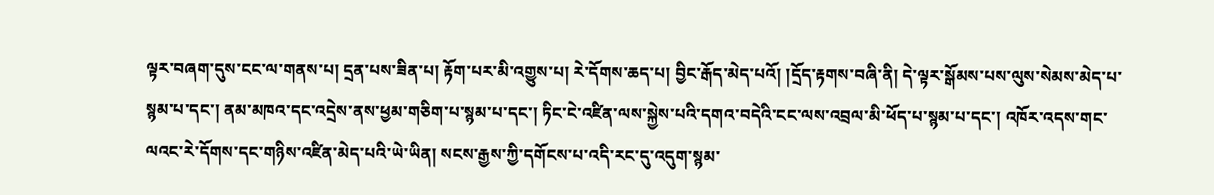ལྟར་བཞག་དུས་ངང་ལ་གནས་པ། དྲན་པས་ཟིན་པ། རྟོག་པར་མི་འགྱུས་པ། རེ་དོགས་ཆད་པ། བྱིང་རྒོད་མེད་པའོ། །དྲོད་རྟགས་བཞི་ནི། དེ་ལྟར་སྒོམས་པས་ལུས་སེམས་མེད་པ་སྙམ་པ་དང་། ནམ་མཁའ་དང་འདྲེས་ནས་ཕྱམ་གཅིག་པ་སྙམ་པ་དང་། ཏིང་ངེ་འཛིན་ལས་སྐྱེས་པའི་དགའ་བདེའི་ངང་ལས་འབྲལ་མི་ཕོད་པ་སྙམ་པ་དང་། འཁོར་འདས་གང་ལའང་རེ་དོགས་དང་གཉིས་འཛིན་མེད་པའི་ཡེ་ཡིན། སངས་རྒྱས་ཀྱི་དགོངས་པ་འདི་རང་དུ་འདུག་སྙམ་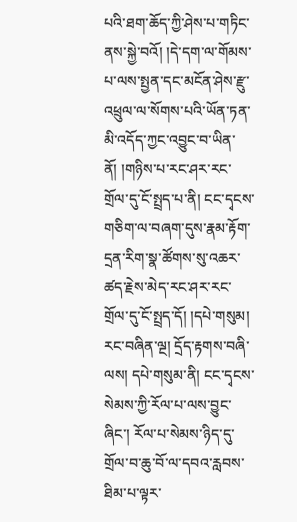པའི་ཐག་ཆོད་ཀྱི་ཤེས་པ་གཏིང་ནས་སྐྱེ་བའོ། །དེ་དག་ལ་གོམས་པ་ལས་སྤྱན་དང་མངོན་ཤེས་རྫུ་འཕྲུལ་ལ་སོགས་པའི་ཡོན་ཏན་མི་འདོད་ཀྱང་འབྱུང་བ་ཡིན་ནོ། །གཉིས་པ་རང་ཤར་རང་གྲོལ་དུ་ངོ་སྤྲད་པ་ནི། ངང་དྭངས་གཅིག་ལ་བཞག་དུས་རྣམ་རྟོག་དྲན་རིག་སྣ་ཚོགས་སུ་འཆར་ཚད་རྗེས་མེད་རང་ཤར་རང་གྲོལ་དུ་ངོ་སྤྲད་དོ། །དཔེ་གསུམ། རང་བཞིན་ལྔ། དྲོད་རྟགས་བཞི་ལས། དཔེ་གསུམ་ནི། ངང་དྭངས་སེམས་ཀྱི་རོལ་པ་ལས་བྱུང་ཞིང་། རོལ་པ་སེམས་ཉིད་དུ་གྲོལ་བ་ཆུ་བོ་ལ་དབའ་རླབས་ཐིམ་པ་ལྟར་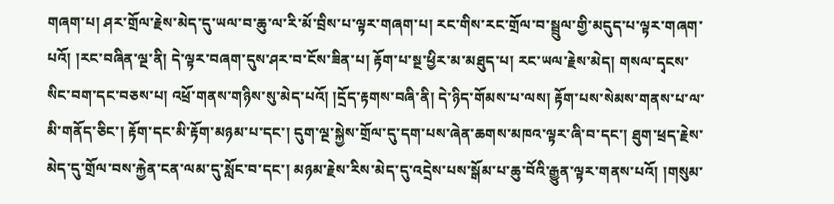གཞག་པ། ཤར་གྲོལ་རྗེས་མེད་དུ་ཡལ་བ་ཆུ་ལ་རི་མོ་བྲིས་པ་ལྟར་གཞག་པ། རང་གིས་རང་གྲོལ་བ་སྦྲུལ་གྱི་མདུད་པ་ལྟར་གཞག་པའོ། །རང་བཞིན་ལྔ་ནི། དེ་ལྟར་བཞག་དུས་ཤར་བ་ངོས་ཟིན་པ། རྟོག་པ་སྔ་ཕྱིར་མ་མཐུད་པ། རང་ཡལ་རྗེས་མེད། གསལ་དྭངས་སིང་བག་དང་བཅས་པ། འཕྲོ་གནས་གཉིས་སུ་མེད་པའོ། །དྲོད་རྟགས་བཞི་ནི། དེ་ཉིད་གོམས་པ་ལས། རྟོག་པས་སེམས་གནས་པ་ལ་མི་གནོད་ཅིང་། རྟོག་དང་མི་རྟོག་མཉམ་པ་དང་། དུག་ལྔ་སྐྱེས་གྲོལ་དུ་དག་པས་ཞེན་ཆགས་མཁའ་ལྟར་ཞི་བ་དང་། ཐུག་ཕྲད་རྗེས་མེད་དུ་གྲོལ་བས་རྐྱེན་ངན་ལམ་དུ་སློང་བ་དང་། མཉམ་རྗེས་རིས་མེད་དུ་འདྲེས་པས་སྒོམ་པ་ཆུ་བོའི་རྒྱུན་ལྟར་གནས་པའོ། །གསུམ་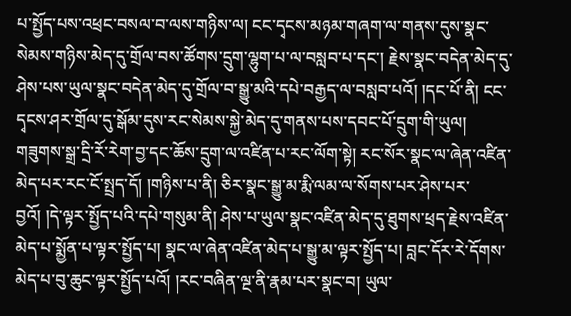པ་སྤྱོད་པས་འཕྲང་བསལ་བ་ལས་གཉིས་ལ། ངང་དྭངས་མཉམ་གཞག་ལ་གནས་དུས་སྣང་སེམས་གཉིས་མེད་དུ་གྲོལ་བས་ཚོགས་དྲུག་ལྷུག་པ་ལ་བསླབ་པ་དང་། རྗེས་སྣང་བདེན་མེད་དུ་ཤེས་པས་ཡུལ་སྣང་བདེན་མེད་དུ་གྲོལ་བ་སྒྱུ་མའི་དཔེ་བརྒྱད་ལ་བསླབ་པའོ། །དང་པོ་ནི། ངང་དྭངས་ཤར་གྲོལ་དུ་སྒོམ་དུས་རང་སེམས་སྐྱེ་མེད་དུ་གནས་པས་དབང་པོ་དྲུག་གི་ཡུལ། གཟུགས་སྒྲ་དྲི་རོ་རེག་བྱ་དང་ཆོས་དྲུག་ལ་འཛིན་པ་རང་ལོག་སྟེ། རང་སོར་སྣང་ལ་ཞེན་འཛིན་མེད་པར་རང་ངོ་སྤྲད་དོ། །གཉིས་པ་ནི། ཅིར་སྣང་སྒྱུ་མ་རྨི་ལམ་ལ་སོགས་པར་ཤེས་པར་བྱའོ། །དེ་ལྟར་སྤྱོད་པའི་དཔེ་གསུམ་ནི། ཤེས་པ་ཡུལ་སྣང་འཛིན་མེད་དུ་ཐུགས་ཕྲད་རྗེས་འཛིན་མེད་པ་སྨྱོན་པ་ལྟར་སྤྱོད་པ། སྣང་ལ་ཞེན་འཛིན་མེད་པ་སྒྱུ་མ་ལྟར་སྤྱོད་པ། བླང་དོར་རེ་དོགས་མེད་པ་བུ་ཆུང་ལྟར་སྤྱོད་པའོ། །རང་བཞིན་ལྔ་ནི་རྣམ་པར་སྣང་བ། ཡུལ་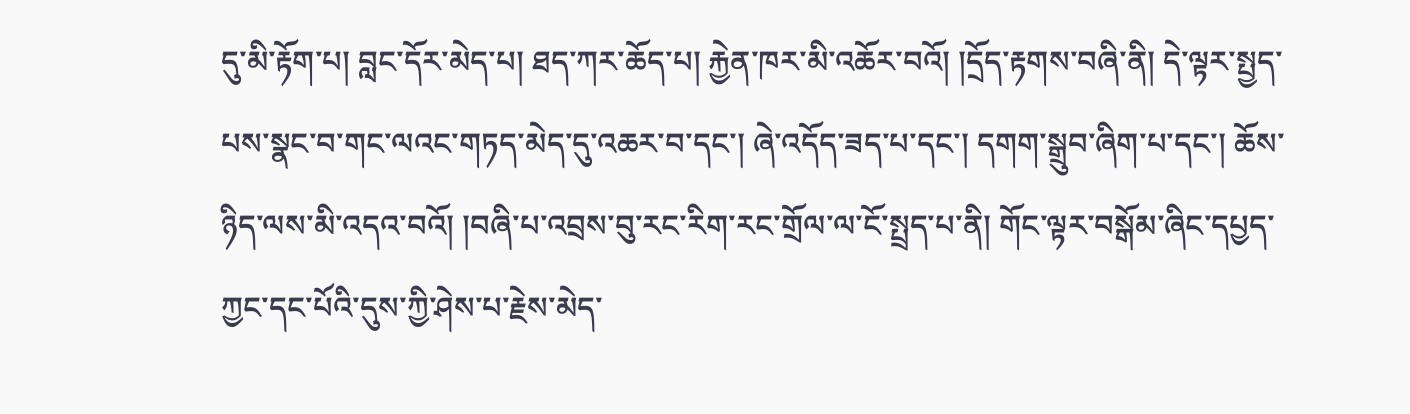དུ་མི་རྟོག་པ། བླང་དོར་མེད་པ། ཐད་ཀར་ཆོད་པ། རྐྱེན་ཁར་མི་འཆོར་བའོ། །དྲོད་རྟགས་བཞི་ནི། དེ་ལྟར་སྤྱད་པས་སྣང་བ་གང་ལའང་གཏད་མེད་དུ་འཆར་བ་དང་། ཞེ་འདོད་ཟད་པ་དང་། དགག་སྒྲུབ་ཞིག་པ་དང་། ཆོས་ཉིད་ལས་མི་འདའ་བའོ། །བཞི་པ་འབྲས་བུ་རང་རིག་རང་གྲོལ་ལ་ངོ་སྤྲད་པ་ནི། གོང་ལྟར་བསྒོམ་ཞིང་དཔྱད་ཀྱང་དང་པོའི་དུས་ཀྱི་ཤེས་པ་རྗེས་མེད་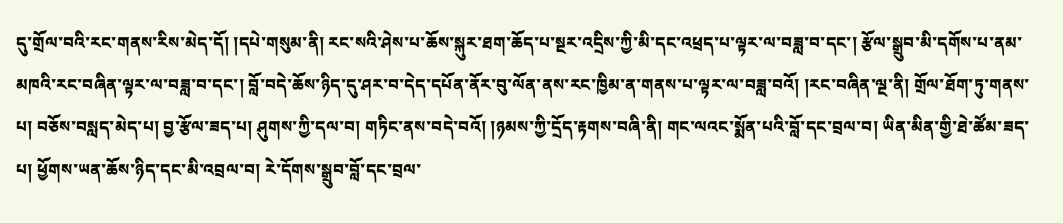དུ་གྲོལ་བའི་རང་གནས་རིས་མེད་དོ། །དཔེ་གསུམ་ནི། རང་སའི་ཤེས་པ་ཆོས་སྐུར་ཐག་ཆོད་པ་སྔར་འདྲིས་ཀྱི་མི་དང་འཕྲད་པ་ལྟར་ལ་བཟླ་བ་དང་། རྩོལ་སྒྲུབ་མི་དགོས་པ་ནམ་མཁའི་རང་བཞིན་ལྟར་ལ་བཟླ་བ་དང་། བློ་བདེ་ཆོས་ཉིད་དུ་ཤར་བ་དེད་དཔོན་ནོར་བུ་ལོན་ནས་རང་ཁྱིམ་ན་གནས་པ་ལྟར་ལ་བཟླ་བའོ། །རང་བཞིན་ལྔ་ནི། གྲོལ་ཐོག་ཏུ་གནས་པ། བཅོས་བསླད་མེད་པ། བྱ་རྩོལ་ཟད་པ། ཤུགས་ཀྱི་དལ་བ། གཏིང་ནས་བདེ་བའོ། །ཉམས་ཀྱི་དྲོད་རྟགས་བཞི་ནི། གང་ལའང་སྨོན་པའི་བློ་དང་བྲལ་བ། ཡིན་མིན་གྱི་ཐེ་ཚོམ་ཟད་པ། ཕྱོགས་ཡན་ཆོས་ཉིད་དང་མི་འབྲལ་བ། རེ་དོགས་སྒྲུབ་བློ་དང་བྲལ་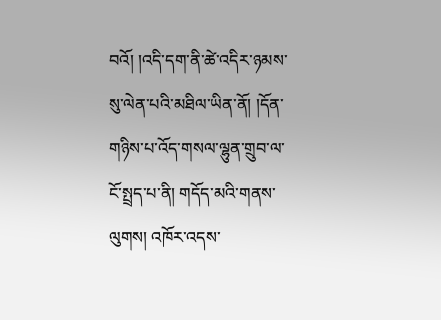བའོ། །འདི་དག་ནི་ཚེ་འདིར་ཉམས་སུ་ལེན་པའི་མཐིལ་ཡིན་ནོ། །དོན་གཉིས་པ་འོད་གསལ་ལྷུན་གྲུབ་ལ་ངོ་སྤྲད་པ་ནི། གདོད་མའི་གནས་ལུགས། འཁོར་འདས་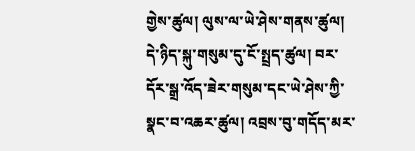གྱེས་ཚུལ། ལུས་ལ་ཡེ་ཤེས་གནས་ཚུལ། དེ་ཉིད་སྐུ་གསུམ་དུ་ངོ་སྤྲད་ཚུལ། བར་དོར་སྒྲ་འོད་ཟེར་གསུམ་དང་ཡེ་ཤེས་ཀྱི་སྣང་བ་འཆར་ཚུལ། འབྲས་བུ་གདོད་མར་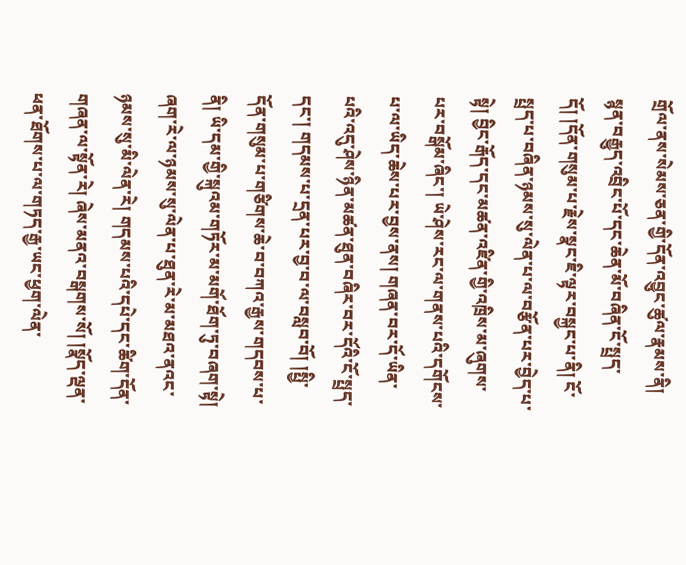གྲོལ་ནས་སེམས་ཅན་གྱི་དོན་འབྱུང་ཚུལ་རྣམས་ནི། སྙན་བརྒྱུད་འབྲིང་པོ་དང་ཆེན་མོ་བཞིན་ངོ་སྤྲད་དོ། །དོན་གསུམ་པ་རྗེས་སྣང་ཇི་ལྟར་བསྐྱང་པ་ནི། ངོ་སྤྲད་པ་བཞིན་ཉམས་སུ་ལེན་པ་ལ་བརྩོན་པར་བྱེད་པ་སྟེ། བྱིང་རྒོད་དང་མཚན་འཛིན་གྱི་འཁྲིས་མ་ཞུགས་པར་བསྒོམ་ཞིང་། ཡེ་ཤེས་རང་ལ་གནས་པའི་དགོངས་པ་ལ་ཡིད་ཆེས་པར་བྱས་ནས། གཞན་བར་དོ་ཡིན་པའི་འདུ་ཤེས་ཉིན་མཚན་ཐུན་བཞིར་བར་དོའི་ངོ་སྤྲད་དང་། གདམས་པ་དྲན་པར་བྱ་བ་ལ་བསླབ་བོ། །སྤྱི་དོན་གསུམ་པ་གཙིགས་ཆེ་བ་བཀའ་རྒྱས་གདབས་པ་ནི། ཡི་དམ་གྱི་སྐུའམ་གཏོར་མ་མགོ་ཐོག་ཏུ་བཞག་སྟེ། ཞག་རེ་ལ་ཉམས་སུ་ལེན་པ་ཐུན་རེ་མ་མཐའ་ནའང་ཉམས་སུ་མི་ལེན་རེ། གདམས་པའི་དཔེ་དང་ཚིག་དོན་གཞན་ལ་སྟོན་རེ། ཞེས་མནའ་བསྒགས་སོ། །སྣོད་ལྡན་ཕན་ཐོགས་པ་ལ་གཏད་རྒྱ་ཡང་ཕྱག་ལེན་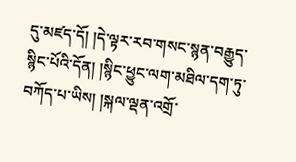དུ་མཛད་དོ། །དེ་ལྟར་རབ་གསང་སྙན་བརྒྱུད་སྙིང་པོའི་དོན། །སྙིང་ཕྱུང་ལག་མཐིལ་དག་ཏུ་བཀོད་པ་ཡིས། །སྐལ་ལྡན་འགྲོ་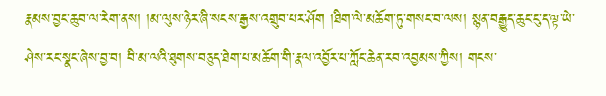རྣམས་བྱང་ཆུབ་ལ་རེག་ནས། །མ་ལུས་ཉེར་ཞི་སངས་རྒྱས་འགྲུབ་པར་ཤོག །ཐིག་ལེ་མཆོག་ཏུ་གསང་བ་ལས། སྙན་བརྒྱུད་ཆུང་ངུ་ད་ལྟ་ཡེ་ཤེས་རང་སྣང་ཞེས་བྱ་བ། བི་མ་ལའི་ཐུགས་བཅུད་ཐེག་པ་མཆོག་གི་རྣལ་འབྱོར་པ་ཀློང་ཆེན་རབ་འབྱམས་ཀྱིས། གངས་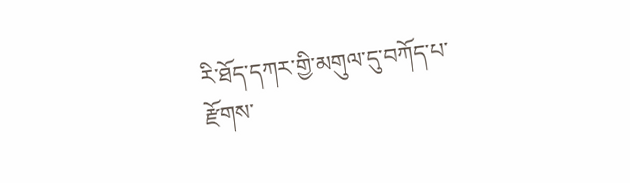རི་ཐོད་དཀར་གྱི་མགུལ་དུ་བཀོད་པ་རྫོགས་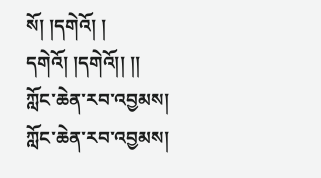སོ། །དགེའོ། ། དགེའོ། །དགེའོ།། །།
ཀློང་ཆེན་རབ་འབྱམས།
ཀློང་ཆེན་རབ་འབྱམས།